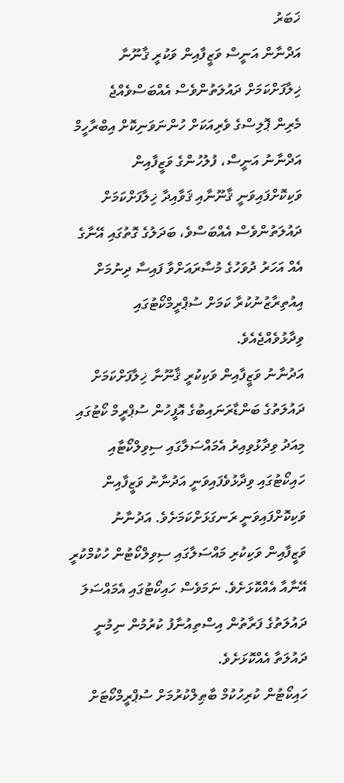ޚަބަރު
އަދްނާން އަނީސް ވަޒީފާއިން ވަކުރީ ޤާނޫނާ ޚިލާފަށްކަމަށް ދައުލަތުންވެސް އެއްބަސްވެއްޖެ
މެރިން ޕޮލިސްގެ ވެރިއަކަށް ހުންނަވަނިކޮށް އިބްރާހީމް އަދްނާނު އަނީސް، ފުލުހުންގެ ވަޒީފާއިން ވަކިކޮށްފައިވަނީ ޤާނޫނާއި ޤަވާއިދާ ޚިލާފަށްކަމަށް ދައުލަތުންވެސް އެއްބަސްވެ، ބަދަލުގެ ގޮތުގައި އޭނާގެ އެއް އަހަރު ދުވަހުގެ މުސާރައަށްވާ ފައިސާ ދިނުމަށް އިއުތިރާޒުނުކުރާ ކަމަށް ސުޕްރީމްކޯޓުގައި ވިދާޅުވެއްޖެއެވެ.
އަދުނާނު ވަޒީފާއިން ވަކިކުރީ ޤާނޫނާ ޚިލާފަށްކަމަށް ދައުލަތުގެ ބަންޑާރަނައިބުގެ އޮފީހުން ސުޕްރީމް ކޯޓުގައި މިއަދު ވިދާޅުވިއިރު އެމައްސަލާގައި ސިވިލްކޯޓާއި ހައިކޯޓުގައި ވިދާޅުވެފައިވަނީ އަދުނާނު ވަޒީފާއިން ވަކިކޮށްފައިވަނީ ރަނގަޅަށްކަމަށެވެ. އަދުނާނު ވަޒީފާއިން ވަކިކުރި މައްސަލާގައި ސިވިލްކޯޓުން ހުކުމްކުރީ އޭނާއާ އެއްކޮޅަށެވެ. ނަމަވެސް ހައިކޯޓުގައި އެމައްސަލަ ދައުލަތުގެ ފަރާތުން އިސްތިއުނާފު ކުރުމުން ނިމުނީ ދައުލަތާ އެއްކޮޅަށެވެ.
ހައިކޯޓުން ކުރިހުކުމް ބާޠިލްކުރުމަށް ސުޕްރީމްކޯޓަށް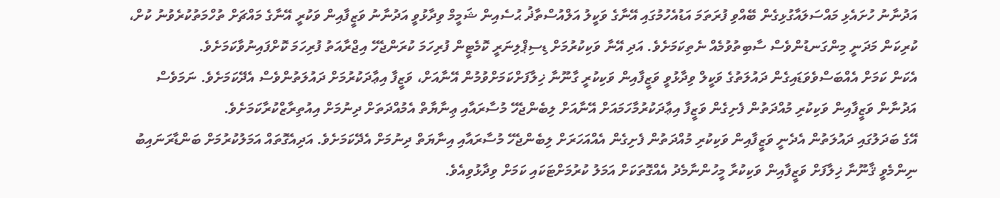އަދުނާނު ހުށައެޅި މައްސަލައާގުޅިގެން ބޭއްވި ފުރަތަމަ އަޑުއެހުމުގައި އޭނާގެ ވަކީލު އަލްއުސްތާޛު ޙުސެއިން ޝަމީމް ވިދާޅުވީ އަދުނާނު ވަޒީފާއިން ވަކުރީ އޭނާގެ މައްޗަށް ތުހްމަތުކުރެވުނު ކުށް، ކުރިކަން މަދަނީ މިންގަނޑުންވެސް ސާބިތުވުމެއް ނެތިކަމަށެވެ. އަދި އޭނާ ވަކިކުރުމަށް ޑިސިޕްލިނަރީ ކޮމެޓީން ފުރިހަމަ ކުރަންޖެހޭ އިޖްރާއަތު ފުރިހަމަ ކޮށްފައިނުވާކަމަށެވެ.
އެކަން ކަމަށް އެއްބަސްވެވަޑައިގެން ދައުލަތުގެ ވަކީލް ވިދާޅުވީ ވަޒީފާއިން ވަކިކުރީ ގާނޫނާ ޚިލާފަށްކަމަށްވުމުން އޭނާއަށް، ވަޒީފާ އިޢާދަކުރުމަށް ދައުލަތުންވެސް އެދޭކަމަށެވެ. ނަމަވެސް އަދުނާން ވަޒީފާއިން ވަކިކުރި މުއްދަތުން ފެށިގެން ވަޒީފާ އިޢާދަކުރުމާހަމައަށް އޭނާއަށް ލިބެންޖެހޭ މުސާރައާއި ޢިނާޔާތް އެމުއްދަތަށް ދިނުމަށް އިއުތިރާޒްކުރާކަމަށެވެ.
އޭގެ ބަދަލުގައި ދައުލަތުން އެދެނީ ވަޒީފާއިން ވަކިކުރި މުއްދަތުން ފެށިގެން އެއްއަހަރަށް ލިބެންޖެހޭ މުސާރައާއި އިނާޔަތް ދިނުމަށް އެދޭކަމަށެވެ. އަދިއެގޮތައް އަމަލުކުރުމަށް ބަންޑާރަނައިބު ނިންމެވީ ޤާނޫނާ ޚިލާފަށް ވަޒީފާއިން ވަކިކުރާ މީހުންނާމެދު އެއްގޮތަކަށް އަމަލު ކުރުމަށްޓަކައި ކަމަށް ވިދާޅުވިއެވެ.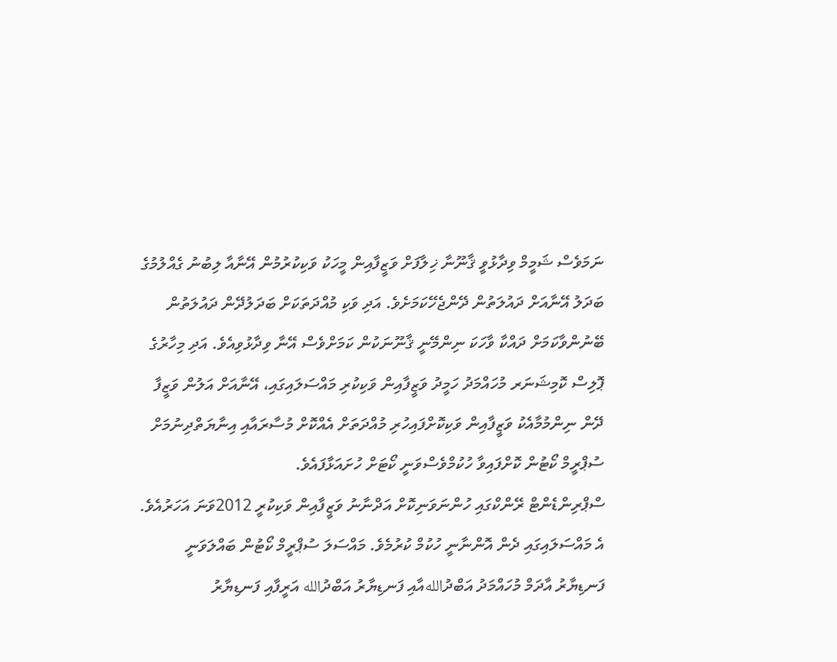ނަމަވެސް ޝަމީމް ވިދާޅުވީ ޤާނޫނާ ޚިލާފަށް ވަޒީފާއިން މީހަކު ވަކިކުރުމުން އޭނާއާ ލިބުނު ގެއްލުމުގެ ބަދަލު އޭނާއަށް ދައުލަތުން ދޭންޖެހޭކަމަށެވެ. އަދި ވަކި މުއްދަތަކަށް ބަދަލުދޭން ދައުލަތުން ބޭނުންވާކަމަށް ދައްކާ ވާހަކަ ނިންމޭނީ ޤާނޫނަކުން ކަމަށްވެސް އޭނާ ވިދާޅުވިއެވެ. އަދި މިހާރުގެ ޕޮލިސް ކޮމިޝަނަރ މުހައްމަދު ހަމީދު ވަޒީފާއިން ވަކިކުރި މައްސަލައިގައި، އޭނާއަށް އަލުން ވަޒީފާ ދޭން ނިންމުމާއެކު ވަޒީފާއިން ވަކިކޮށްފައިހުރި މުއްދަތަށް އެއްކޮށް މުސާރައާއި އިނާޔަތްދިނުމަށް ސުޕްރީމް ކޯޓުން ކޮށްފައިވާ ހުކުމްވެސްވަނީ ކޯޓަށް ހުށައަޅާފައެވެ.
ސްޕްރިންޑެންޓް ރޭންކްގައި ހުންނަވަނިކޮށް އަދްނާނު ވަޒީފާއިން ވަކިކުރީ 2012ވަނަ އަހަރުއެވެ.
އެ މައްސަލައިގައި ދެން އޮންނާނީ ހުކުމް ކުރުމެވެ. މައްސަލަ ސުޕްރީމް ކޯޓުން ބައްލަވަނީ ފަނޑިޔާރު އާދަމް މުހައްމަދު އަބްދުاللهއާއި ފަނޑިޔާރު އަބްދުالله އަރީފާއި ފަނޑިޔާރު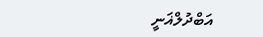އަބްދުލްޣަނީ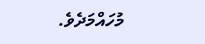މުހައްމަދެވެ.